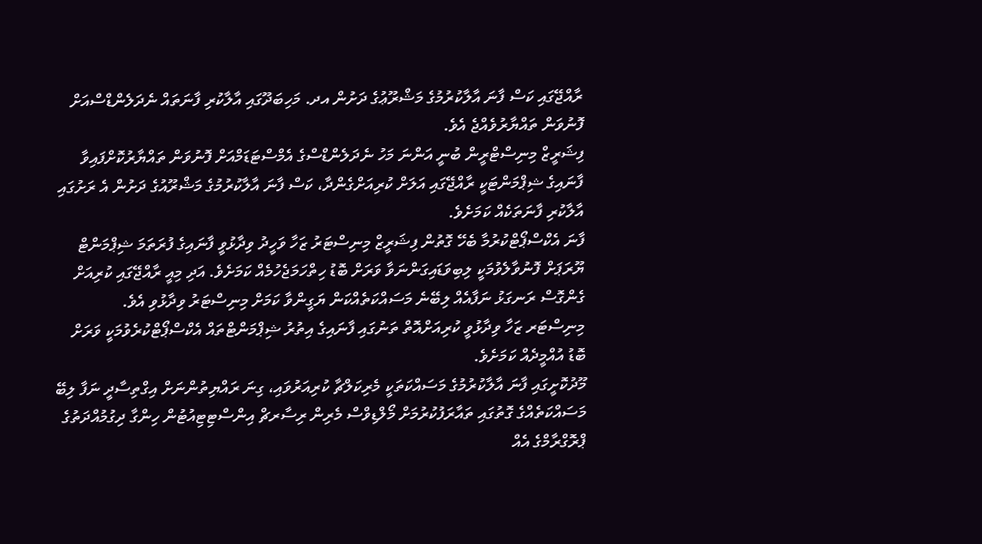ރާއްޖޭގައި ކަސް ފާނަ އާލާކުރުމުގެ މަޝްރޫޢުގެ ދަށުން އދ. މަހިބަދޫގައި އާލާކުރި ފާނަތައް ނެދަލެންޑްސްއަށް ފޮނުވަން ތައްޔާރުވެއްޖެ އެވެ.
ފިޝަރީޒް މިނިސްޓްރީން ބުނީ އަންނަ މަހު ނެދަލެންޑްސްގެ އެމްސްޓަޑަމްއަށް ފޮނުވަން ތައްޔާރުކޮށްފައިވާ ފާނައިގެ ޝިޕްމަންޓަކީ ރާއްޖޭގައި އަލަށް ކުރިއަށްގެންދާ، ކަސް ފާނަ އާލާކުރުމުގެ މަޝްރޫއުގެ ދަށުން އެ ރަށުގައި އާލާކުރި ފާނަތަކެއް ކަމަށެވެ.
ފާނަ އެކްސްޕޯޓްކުރުމާ ބެހޭ ގޮތުން ފިޝަރީޒް މިނިސްޓަރު ޒަހާ ވަހީދު ވިދާޅުވީ ފާނައިގެ ފުރަތަމަ ޝިޕްމަންޓް ޔޫރަޕަށް ފޮނުވާލެވުމަކީ ލިބިވަޑައިގަންނަވާ ވަރަށް ބޮޑު ހިތްހަމަޖެހުމެއް ކަމަށެވެ. އަދި މިއީ ރާއްޖޭގައި ކުރިއަށް ގެންގޮސް ރަނގަޅު ނަފާއެއް ލިބޭނެ މަސައްކަތެއްކަން ޔަގީންވާ ކަމަށް މިނިސްޓަރު ވިދާޅުވި އެވެ.
މިނިސްޓަރ ޒަހާ ވިދާޅުވީ ކުރިއަށްއޮތް ތަނުގައި ފާނައިގެ އިތުރު ޝިޕްމަންޓްތައް އެކްސްޕޯޓްކުރެވުމަކީ ވަރަށް ބޮޑު އުއްމީދެއް ކަމަށެވެ.
މޫދުކޮށީގައި ފާނަ އާލާކުރުމުގެ މަސައްކަތަކީ މެރިކަލްޗާ ކުރިއަރުވައި، ގިނަ ރައްޔިތުންނަށް އިގްތިސާދީ ނަފާ ލިބޭ މަސައްކަތެއްގެ ގޮތުގައި ތައާރަފުކުރުމަށް މޯލްޑިވްސް މެރިން ރިސާރޗް އިންސްޓިޓިއުޓުން ހިންގާ ދިގުމުއްދަތުގެ ޕްރޮގްރާމްގެ އެއް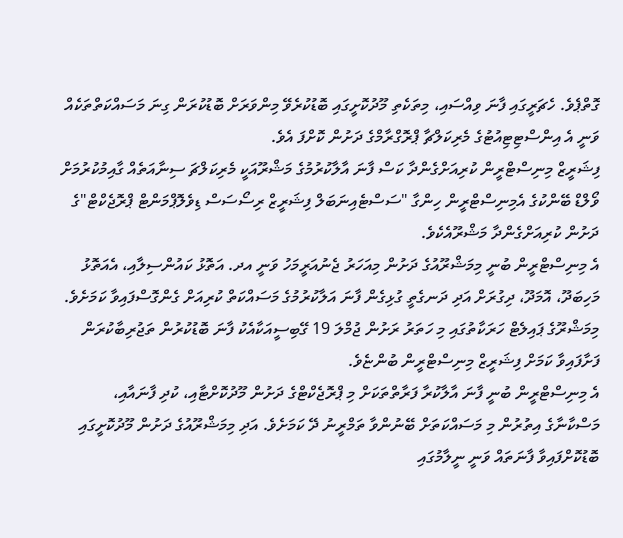ގޮތްޕެވެ. ހެޗަރީގައި ފާނަ ވިއްސައި، މިތަކެތި މޫދުކޮށީގައި ބޮޑުކުރެވޭ މިންވަރަށް ބޮޑުކުރަން ގިނަ މަސައްކަތްތަކެއް ވަނީ އެ އިންސްޓިޓިއުޓުގެ މެރިކަލްޗާ ޕްރޮގްރާމްގެ ދަށުން ކޮށްފަ އެވެ.
ފިޝަރީޒް މިނިސްޓްރީން ކުރިއަށްގެންދާ ކަސް ފާނަ އާލާކުރުމުގެ މަޝްރޫއަކީ މެރިކަލްޗަ ސިނާއަތެއް ގާއިމުކުރުމަށް ވޯލްޑް ބޭންކުގެ އެމިނިސްޓްރީން ހިންގާ "ސަސްޓެއިނަބަލް ފިޝަރީޒް ރިސޯސަސް ޑިވެލޮޕްމަންޓް ޕްރޮޖެކްޓް"ގެ ދަށުން ކުރިއަށްގެންދާ މަޝްރޫއެކެވެ.
އެ މިނިސްޓްރީން ބުނީ މިމަޝްރޫއުގެ ދަށުން މިއަހަރު ޖެނުއަރީމަހު ވަނީ އދ. އަތޮޅު ކައުންސިލާއި، އެއަތޮޅު މަހިބަދޫ، އޮމަދޫ، ދިގުރަށް އަދި ދަނގެތީ ގުޅިގެން ފާނަ އަލާކުރުމުގެ މަސައްކަތް ކުރިއަށް ގެންގޮސްފައިވާ ކަމަށެވެ. މިމަޝްރޫގެ ޕައިލެޓް ހަރަކާތުގައި މި ހަތަރު ރަށުން ޖުމްލަ 19 ގޭބިސީއަކާއެކު ފާނަ ބޮޑުކުރުން ތަޖުރިބާކުރަން ފަށާފައިވާ ކަމަށް ފިޝަރީޒް މިނިސްޓްރީން ބުންޏެވެ.
އެ މިނިސްޓްރީން ބުނީ ފާނަ އާލާކުރާ ފަރާތްތަކަށް މި ޕްރޮޖެކްޓްގެ ދަށުން މޫދުކޮށްޓާއި، ކުދި ފާނައާއި، މަސްކާނާގެ އިތުރުން މި މަސައްކަތަށް ބޭނުންވާ ތަމްރީނު ދޭ ކަމަށެވެ. އަދި މިމަޝްރޫއުގެ ދަށުން މޫދުކޮށީގައި ބޮޑުކޮށްފައިވާ ފާނަތައް ވަނީ ނީލާމުގައި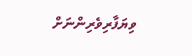ވިޔަފާރިވެރިންނަށް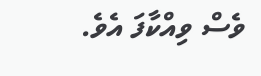ވެސް ވިއްކާފަ އެވެ.